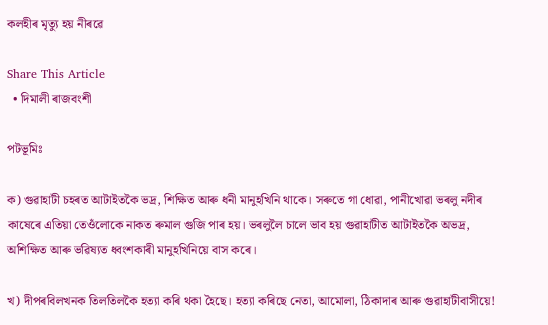কলহীৰ মৃত্যু হয় নীৰৱে

Share This Article
  • দিমালী ৰাজবংশী

পটভূমিঃ

ক) গুৱাহাটী চহৰত আটাইতকৈ ভদ্ৰ, শিক্ষিত আৰু ধনী মানুহখিনি থাকে। সৰুতে গা ধোৱা, পানীখোৱা ভৰলু নদীৰ কাষেৰে এতিয়া তেওঁলোকে নাকত ৰুমাল গুজি পাৰ হয়। ভৰলুলৈ চালে ভাব হয় গুৱাহাটীত আটাইতকৈ অভদ্ৰ, অশিক্ষিত আৰু ভৱিষ্যত ধ্বংশকাৰী মানুহখিনিয়ে বাস কৰে।

খ) দীপৰবিলখনক তিলতিলকৈ হত্যা কৰি থকা হৈছে। হত্যা কৰিছে নেতা, আমোলা, ঠিকাদাৰ আৰু গুৱাহাটীবাসীয়ে!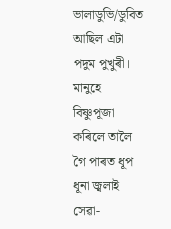ভালাডুভি/ডুবিত আছিল এটা পদুম পুখুৰী। মানুহে বিষ্ণুপূজা কৰিলে তালৈ গৈ পাৰত ধূপ ধূনা জ্বলাই সেৱা-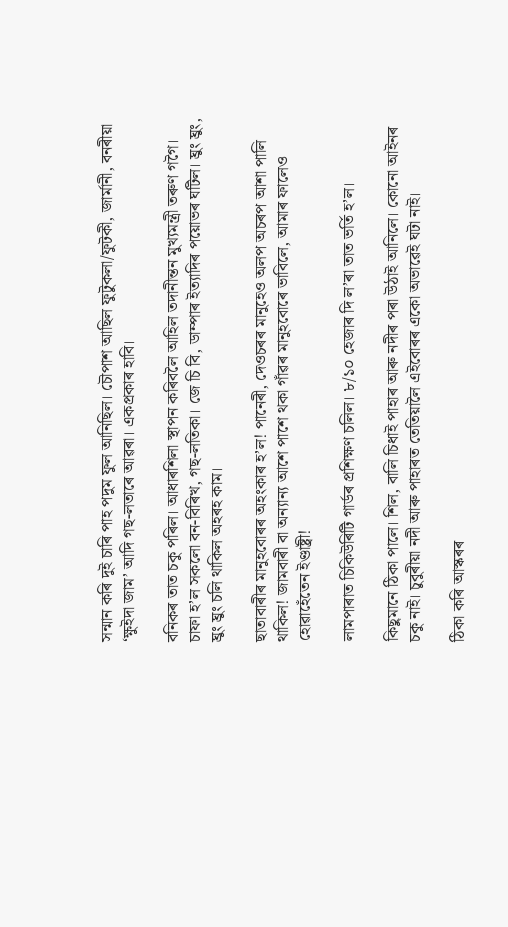সন্মান কৰি দুই চাৰি পাহ পদুম ফুল আনিছিল। চৌপাশ আছিল ফুটুকলা/ফুটকী, জাৰ্মানী, বনৰীয়া ‘ক্ষুইদা জাম’ আদি গছ-লতাৰে আৱৰা। একপ্ৰকাৰ হাবি।

বনিকৰ তাত চকু পৰিল। আধাৰশিলা স্থাপন কৰিবলৈ আহিল তদানীন্তন মুখ্যমন্ত্ৰী তৰুণ গগৈ। চাফা হ’ল সকলো বন-বিৰিখ, গছ-লতিকা। জে চি বি, ডাম্পাৰ ইত্যাদিৰ পয়োভৰ ঘটিল। ঘ্ৰুং ঘ্ৰুং, ঘ্ৰুং ঘ্ৰুং চলি থাকিল অহৰহ কাম।

ছাতাবাৰীৰ মানুহবোৰৰ অহংকাৰ হ’ল! পানেৰী, দেওচৰৰ মানুহেও অলপ অচৰপ আশা পালি থাকিল! জামবাৰী বা অন্যান্য আশে পাশে থকা গাঁৱৰ মানুহবোৰে ভাবিলে, আমাৰ ফালেও হোৱাহেঁতেন ইণ্ডাষ্ট্ৰী!

লামপাৰাত চিকিউৰিটি গাৰ্ডৰ প্ৰশিক্ষণ চলিল। ৮/১০ হেজাৰ দি ল’ৰা তাত ভৰ্তি হ’ল।

কিছুমানে ঠিকা পালে। শিল, বালি চিধাই পাহাৰ আৰু নদীৰ পৰা উঠাই আনিলে। কোনো আইনৰ চকু নাই। চুবুৰীয়া নদী আৰু পাহাৰত তেতিয়ালৈ এইবোৰৰ একো অভাৱেই ঘটা নাই।

ঠিকা কৰি আস্কৰৰ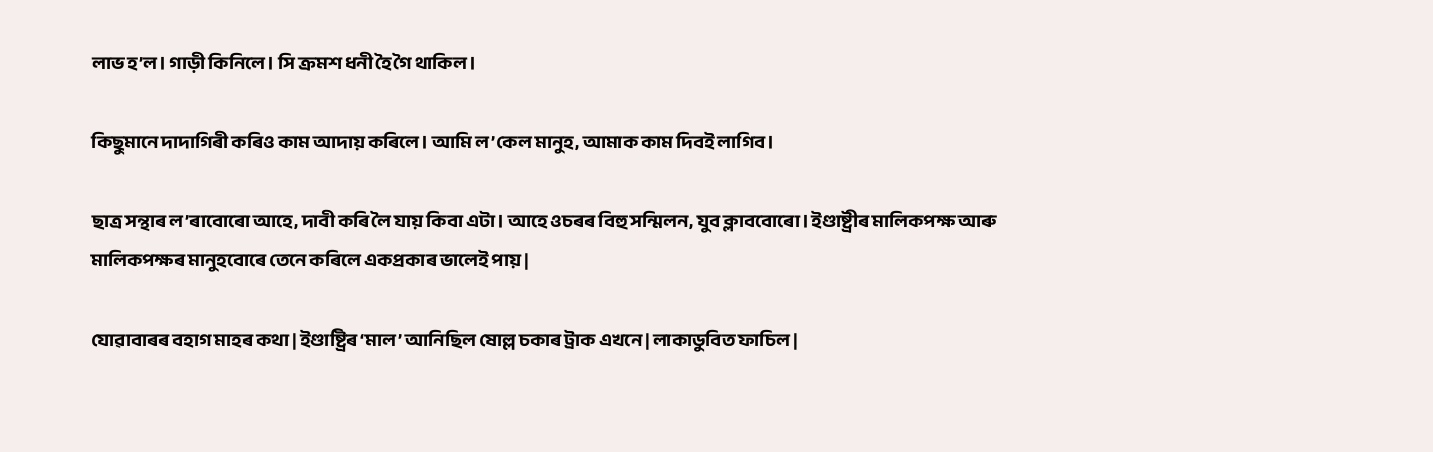লাভ হ’ল। গাড়ী কিনিলে। সি ক্ৰমশ ধনী হৈ গৈ থাকিল।

কিছুমানে দাদাগিৰী কৰিও কাম আদায় কৰিলে। আমি ল’কেল মানুহ, আমাক কাম দিবই লাগিব।

ছাত্র সন্থাৰ ল’ৰাবোৰো আহে, দাবী কৰি লৈ যায় কিবা এটা। আহে ওচৰৰ বিহু সন্মিলন, যুব ক্লাববোৰো। ইণ্ডাষ্ট্ৰীৰ মালিকপক্ষ আৰু মালিকপক্ষৰ মানুহবোৰে তেনে কৰিলে একপ্ৰকাৰ ভালেই পায় |

যোৱাবাৰৰ বহাগ মাহৰ কথা | ইণ্ডাষ্ট্ৰিৰ ‘মাল’ আনিছিল ষোল্ল চকাৰ ট্ৰাক এখনে | লাকাডুবিত ফাচিল |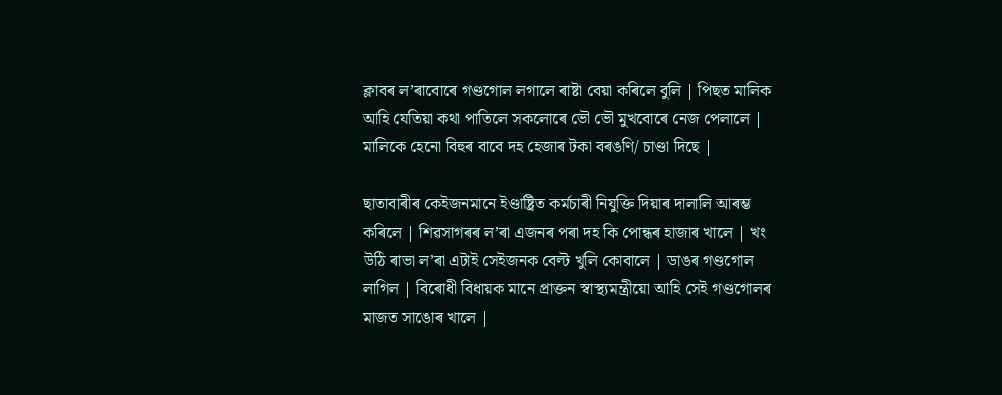ক্লাবৰ ল’ৰাবোৰে গণ্ডগোল লগালে ৰাষ্টা বেয়া কৰিলে বুলি | পিছত মালিক আহি যেতিয়া কথা পাতিলে সকলোৰে ভৌ ভৌ মুখবোৰে নেজ পেলালে | মালিকে হেনো বিহুৰ বাবে দহ হেজাৰ টকা বৰঙণি/ চাণ্ডা দিছে |

ছাতাবাৰীৰ কেইজনমানে ইণ্ডাষ্ট্ৰিত কৰ্মচাৰী নিযুক্তি দিয়াৰ দালালি আৰম্ভ কৰিলে | শিৱসাগৰৰ ল’ৰা এজনৰ পৰা দহ কি পোন্ধৰ হাজাৰ খালে | খং উঠি ৰাভা ল’ৰা এটাই সেইজনক বেল্ট খুলি কোবালে | ডাঙৰ গণ্ডগোল লাগিল | বিৰোধী বিধায়ক মানে প্ৰাক্তন স্বাস্থ্যমন্ত্রীয়ো আহি সেই গণ্ডগোলৰ মাজত সাঙোৰ খালে |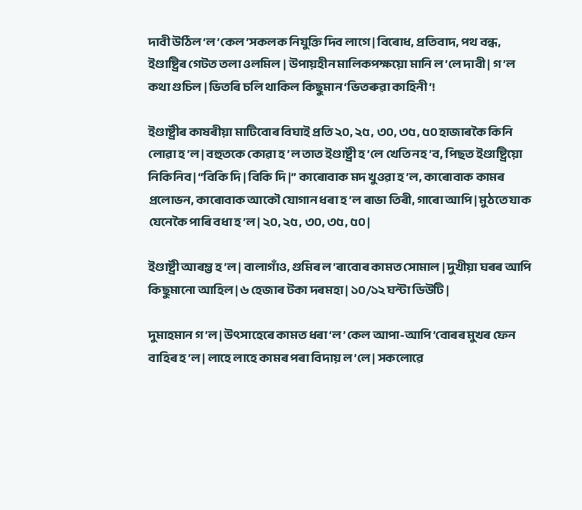দাবী উঠিল ‘ল’কেল’সকলক নিযুক্তি দিব লাগে | বিৰোধ, প্ৰতিবাদ, পথ বন্ধ, ইণ্ডাষ্ট্ৰিৰ গেটত তলা ওলমিল | উপায়হীন মালিকপক্ষয়ো মানি ল’লে দাবী | গ’ল কথা গুচিল | ভিতৰি চলি থাকিল কিছুমান ‘ভিতৰুৱা কাহিনী’!

ইণ্ডাষ্ট্ৰীৰ কাষৰীয়া মাটিবোৰ বিঘাই প্ৰতি ২০, ২৫, ৩০, ৩৫, ৫০ হাজাৰকৈ কিনি লোৱা হ’ল | বহুতকে কোৱা হ’ল তাত ইণ্ডাষ্ট্ৰী হ’লে খেতি নহ’ব, পিছত ইণ্ডাষ্ট্ৰিয়ো নিকিনিব | “বিকি দি | বিকি দি |” কাৰোবাক মদ খুওৱা হ’ল, কাৰোবাক কামৰ প্ৰলোভন, কাৰোবাক আকৌ যোগান ধৰা হ’ল ৰাভা তিৰী, গাৰো আপি | মুঠতে যাক যেনেকৈ পাৰি বধা হ’ল | ২০, ২৫, ৩০, ৩৫, ৫০ |

ইণ্ডাষ্ট্ৰী আৰম্ভ হ’ল | বালাগাঁও, গুমিৰ ল’ৰাবোৰ কামত সোমাল | দুখীয়া ঘৰৰ আপি কিছুমানো আহিল | ৬ হেজাৰ টকা দৰমহা | ১০/১২ ঘন্টা ডিউটি |

দুমাহমান গ’ল | উৎসাহেৰে কামত ধৰা ‘ল’কেল আপা-আপি’বোৰৰ মুখৰ ফেন বাহিৰ হ’ল | লাহে লাহে কামৰ পৰা বিদায় ল’লে | সকলোৱে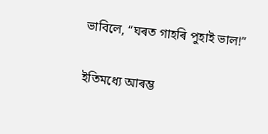ভাবিলে, “ঘৰত গাহৰি পুহাই ভাল!”

ইতিমধ্যে আৰম্ভ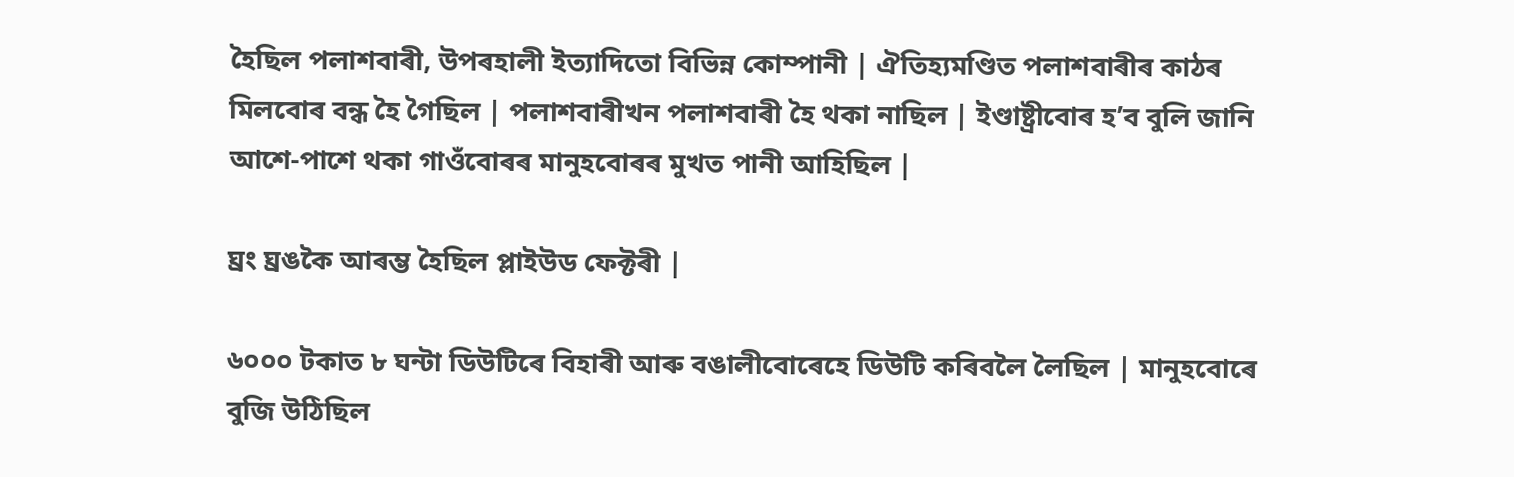হৈছিল পলাশবাৰী, উপৰহালী ইত্যাদিতো বিভিন্ন কোম্পানী | ঐতিহ্যমণ্ডিত পলাশবাৰীৰ কাঠৰ মিলবোৰ বন্ধ হৈ গৈছিল | পলাশবাৰীখন পলাশবাৰী হৈ থকা নাছিল | ইণ্ডাষ্ট্ৰীবোৰ হ’ব বুলি জানি আশে-পাশে থকা গাওঁবোৰৰ মানুহবোৰৰ মুখত পানী আহিছিল |

ঘ্ৰং ঘ্ৰঙকৈ আৰম্ভ হৈছিল প্লাইউড ফেক্টৰী |

৬০০০ টকাত ৮ ঘন্টা ডিউটিৰে বিহাৰী আৰু বঙালীবোৰেহে ডিউটি কৰিবলৈ লৈছিল | মানুহবোৰে বুজি উঠিছিল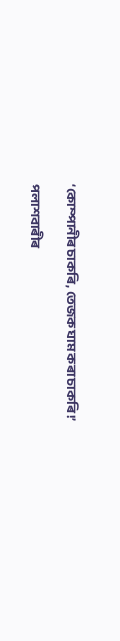‘কোম্পানীৰ চাকৰি, তেজক ঘাম কৰা চাকৰি!’

পলাশবাৰীৰ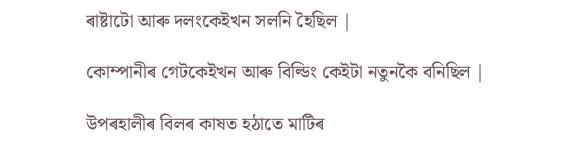ৰাষ্টাটো আৰু দলংকেইখন সলনি হৈছিল |

কোম্পানীৰ গেটকেইখন আৰু বিল্ডিং কেইটা নতুনকৈ বনিছিল |

উপৰহালীৰ বিলৰ কাষত হঠাতে মাটিৰ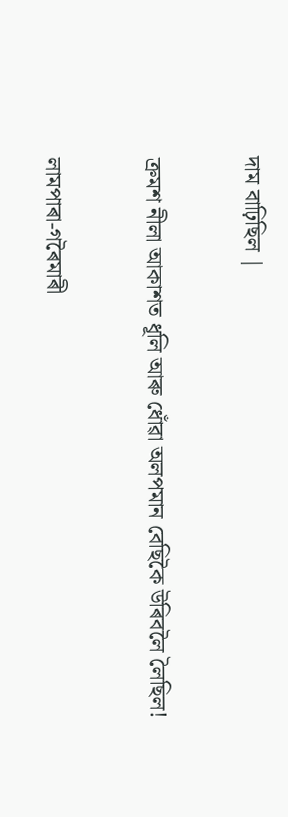দাম বাঢ়িছিল |

ক্ৰমশ নীলা আকাশত ধূলি আৰু ধোঁৱা অলপমান বেছিকৈ উৰিবলৈ লৈছিল!

লামপাৰা-গৰৈমাৰী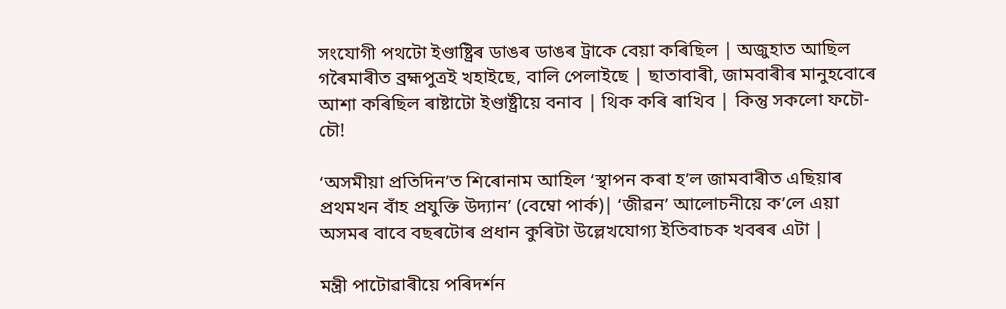সংযোগী পথটো ইণ্ডাষ্ট্ৰিৰ ডাঙৰ ডাঙৰ ট্ৰাকে বেয়া কৰিছিল | অজুহাত আছিল গৰৈমাৰীত ব্ৰহ্মপুত্ৰই খহাইছে, বালি পেলাইছে | ছাতাবাৰী, জামবাৰীৰ মানুহবোৰে আশা কৰিছিল ৰাষ্টাটো ইণ্ডাষ্ট্ৰীয়ে বনাব | থিক কৰি ৰাখিব | কিন্তু সকলো ফচৌ-চৌ!

‘অসমীয়া প্ৰতিদিন’ত শিৰোনাম আহিল ‘স্থাপন কৰা হ’ল জামবাৰীত এছিয়াৰ প্ৰথমখন বাঁহ প্ৰযুক্তি উদ্যান’ (বেম্বো পাৰ্ক)| ‘জীৱন’ আলোচনীয়ে ক’লে এয়া অসমৰ বাবে বছৰটোৰ প্ৰধান কুৰিটা উল্লেখযোগ্য ইতিবাচক খবৰৰ এটা |

মন্ত্রী পাটোৱাৰীয়ে পৰিদৰ্শন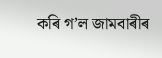কৰি গ’ল জামবাৰীৰ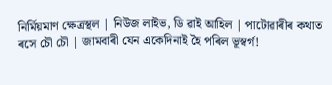নিৰ্মিয়মাণ ক্ষেত্রস্থল | নিউজ লাইভ, ডি ৱাই আহিল | পাটোৱাৰীৰ কথাত ৰসে চৌ চৌ | জামবাৰী যেন একেদিনাই হৈ পৰিল ভূস্বৰ্গ!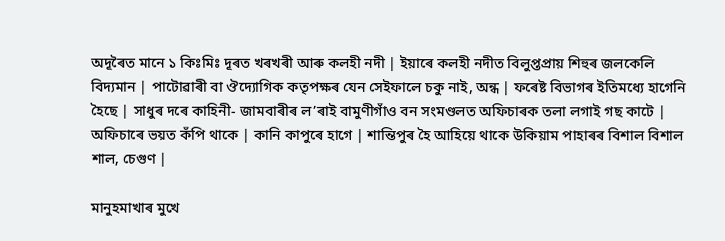অদূৰৈত মানে ১ কিঃমিঃ দূৰত খৰখৰী আৰু কলহী নদী | ইয়াৰে কলহী নদীত বিলুপ্তপ্ৰায় শিহুৰ জলকেলি বিদ্যমান | পাটোৱাৰী বা ঔদ্যোগিক কতৃপক্ষৰ যেন সেইফালে চকু নাই, অন্ধ | ফৰেষ্ট বিভাগৰ ইতিমধ্যে হাগেনি হৈছে | সাধুৰ দৰে কাহিনী- জামবাৰীৰ ল’ৰাই বামুণীগাঁও বন সংমণ্ডলত অফিচাৰক তলা লগাই গছ কাটে | অফিচাৰে ভয়ত কঁপি থাকে | কানি কাপুৰে হাগে | শান্তিপুৰ হৈ আহিয়ে থাকে উকিয়াম পাহাৰৰ বিশাল বিশাল শাল, চেগুণ |

মানুহমাখাৰ মুখে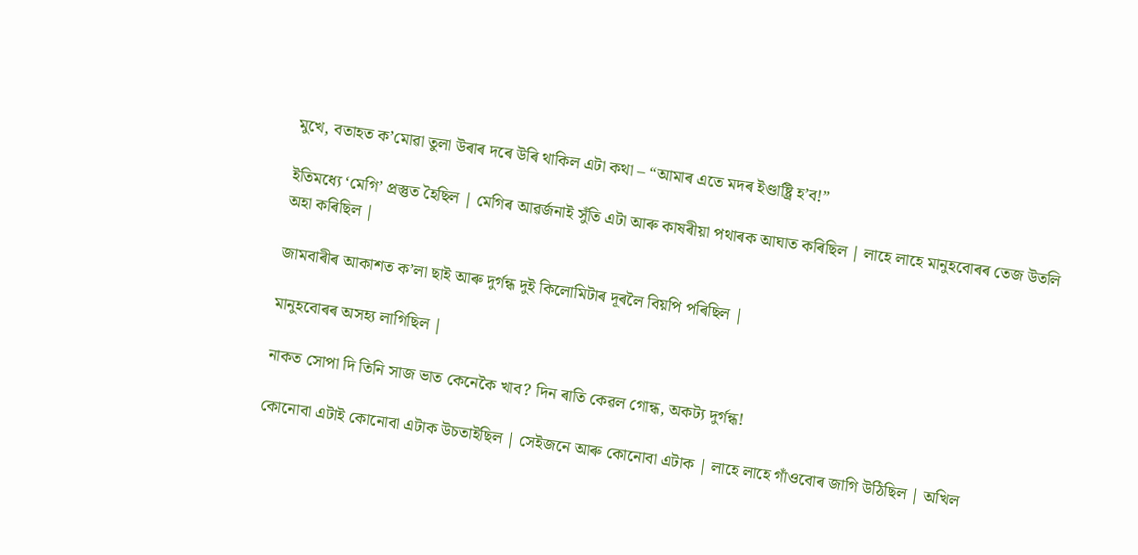মুখে, বতাহত ক’মোৱা তুলা উৰাৰ দৰে উৰি থাকিল এটা কথা – “আমাৰ এতে মদৰ ইণ্ডাষ্ট্ৰি হ’ব!”

ইতিমধ্যে ‘মেগি’ প্ৰস্তুত হৈছিল | মেগিৰ আৱৰ্জনাই সুঁতি এটা আৰু কাষৰীয়া পথাৰক আঘাত কৰিছিল | লাহে লাহে মানুহবোৰৰ তেজ উতলি অহা কৰিছিল |

জামবাৰীৰ আকাশত ক’লা ছাই আৰু দুৰ্গন্ধ দুই কিলোমিটাৰ দূৰলৈ বিয়পি পৰিছিল |

মানুহবোৰৰ অসহ্য লাগিছিল |

নাকত সোপা দি তিনি সাজ ভাত কেনেকৈ খাব? দিন ৰাতি কেৱল গোন্ধ, অকট্য দুৰ্গন্ধ!

কোনোবা এটাই কোনোবা এটাক উচতাইছিল | সেইজনে আৰু কোনোবা এটাক | লাহে লাহে গাঁওবোৰ জাগি উঠিছিল | অখিল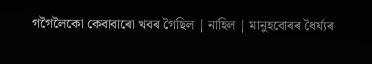গগৈলৈকো কেবাবাৰো খবৰ গৈছিল | নাহিল | মানুহবোৰৰ ধৈৰ্য্যৰ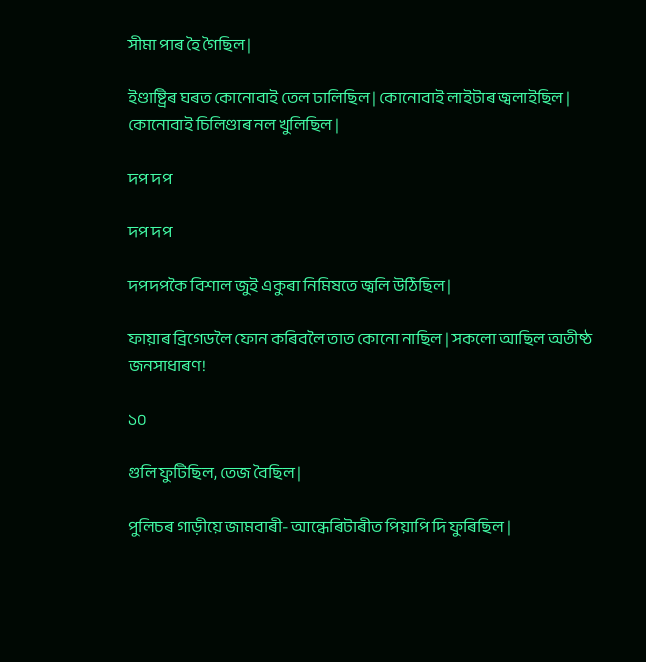সীমা পাৰ হৈ গৈছিল |

ইণ্ডাষ্ট্ৰিৰ ঘৰত কোনোবাই তেল ঢালিছিল | কোনোবাই লাইটাৰ জ্বলাইছিল | কোনোবাই চিলিণ্ডাৰ নল খুলিছিল |

দপ দপ

দপ দপ

দপদপকৈ বিশাল জুই একুৰা নিমিষতে জ্বলি উঠিছিল |

ফায়াৰ ব্ৰিগেডলৈ ফোন কৰিবলৈ তাত কোনো নাছিল | সকলো আছিল অতীষ্ঠ জনসাধাৰণ!

১০

গুলি ফুটিছিল, তেজ বৈছিল |

পুলিচৰ গাড়ীয়ে জামবাৰী- আন্ধেৰিটাৰীত পিয়াপি দি ফুৰিছিল |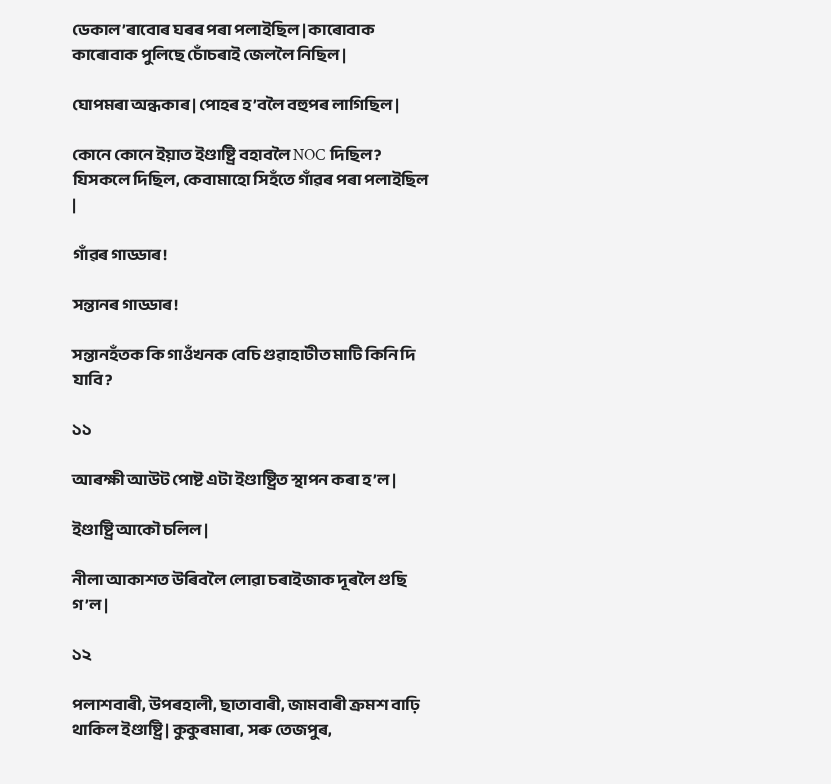ডেকাল’ৰাবোৰ ঘৰৰ পৰা পলাইছিল | কাৰোবাক কাৰোবাক পুলিছে চোঁচৰাই জেললৈ নিছিল |

ঘোপমৰা অন্ধকাৰ | পোহৰ হ’বলৈ বহুপৰ লাগিছিল |

কোনে কোনে ইয়াত ইণ্ডাষ্ট্ৰি বহাবলৈ NOC দিছিল? যিসকলে দিছিল, কেবামাহো সিহঁতে গাঁৱৰ পৰা পলাইছিল |

গাঁৱৰ গাড্ডাৰ!

সন্তানৰ গাড্ডাৰ!

সন্তানহঁতক কি গাওঁখনক বেচি গুৱাহাটীত মাটি কিনি দি যাবি?

১১

আৰক্ষী আউট পোষ্ট এটা ইণ্ডাষ্ট্ৰিত স্থাপন কৰা হ’ল |

ইণ্ডাষ্ট্ৰি আকৌ চলিল |

নীলা আকাশত উৰিবলৈ লোৱা চৰাইজাক দূৰলৈ গুছি গ’ল |

১২

পলাশবাৰী, উপৰহালী, ছাতাবাৰী, জামবাৰী ক্ৰমশ বাঢ়ি থাকিল ইণ্ডাষ্ট্ৰি | কুকুৰমাৰা, সৰু তেজপুৰ,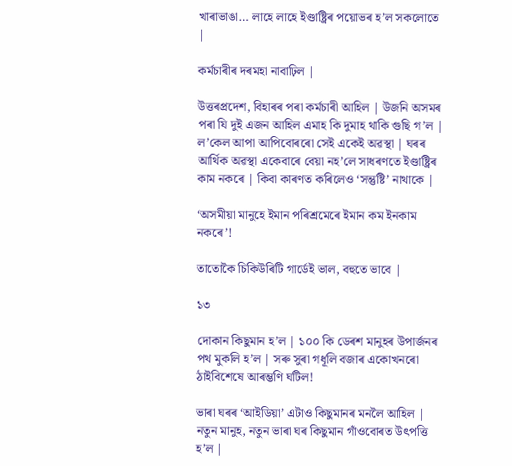খাৰাভাঙা… লাহে লাহে ইণ্ডাষ্ট্ৰিৰ পয়োভৰ হ’ল সকলোতে |

কৰ্মচাৰীৰ দৰমহা নাবাঢ়িল |

উত্তৰপ্ৰদেশ, বিহাৰৰ পৰা কৰ্মচাৰী আহিল | উজনি অসমৰ পৰা যি দুই এজন আহিল এমাহ কি দুমাহ থাকি গুছি গ’ল | ল’কেল আপা আপিবোৰৰো সেই একেই অৱস্থা | ঘৰৰ আৰ্থিক অৱস্থা একেবাৰে বেয়া নহ’লে সাধৰণতে ইণ্ডাষ্ট্ৰিৰ কাম নকৰে | কিবা কাৰণত কৰিলেও ‘সন্তুষ্টি’ নাথাকে |

‘অসমীয়া মানুহে ইমান পৰিশ্ৰমেৰে ইমান কম ইনকাম নকৰে’!

তাতোকৈ চিকিউৰিটি গাৰ্ডেই ভাল, বহুতে ভাবে |

১৩

দোকান কিছুমান হ’ল | ১০০ কি ডেৰশ মানুহৰ উপাৰ্জনৰ পথ মুকলি হ’ল | সৰু সুৰা গধূলি বজাৰ একোখনৰো ঠাইবিশেষে আৰম্ভণি ঘটিল!

ভাৰা ঘৰৰ ‘আইডিয়া’ এটাও কিছুমানৰ মনলৈ আহিল | নতুন মানুহ, নতুন ভাৰা ঘৰ কিছুমান গাঁওবোৰত উৎপত্তি হ’ল |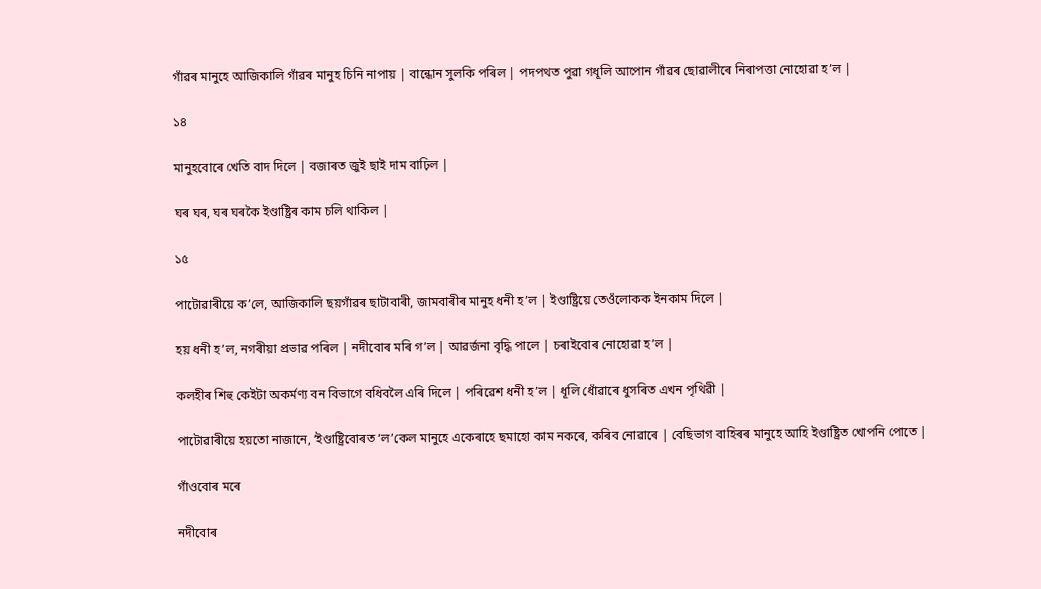গাঁৱৰ মানুহে আজিকালি গাঁৱৰ মানুহ চিনি নাপায় | বান্ধোন সুলকি পৰিল | পদপথত পুৱা গধূলি আপোন গাঁৱৰ ছোৱালীৰে নিৰাপত্তা নোহোৱা হ’ল |

১৪

মানুহবোৰে খেতি বাদ দিলে | বজাৰত জুই ছাই দাম বাঢ়িল |

ঘৰ ঘৰ, ঘৰ ঘৰকৈ ইণ্ডাষ্ট্ৰিৰ কাম চলি থাকিল |

১৫

পাটোৱাৰীয়ে ক’লে, আজিকালি ছয়গাঁৱৰ ছাটাবাৰী, জামবাৰীৰ মানুহ ধনী হ’ল | ইণ্ডাষ্ট্ৰিয়ে তেওঁলোকক ইনকাম দিলে |

হয় ধনী হ’ল, নগৰীয়া প্ৰভাৱ পৰিল | নদীবোৰ মৰি গ’ল | আৱৰ্জনা বৃদ্ধি পালে | চৰাইবোৰ নোহোৱা হ’ল |

কলহীৰ শিহু কেইটা অকৰ্মণ্য বন বিভাগে বধিবলৈ এৰি দিলে | পৰিৱেশ ধনী হ’ল | ধূলি ধোঁৱাৰে ধুসৰিত এখন পৃথিৱী |

পাটোৱাৰীয়ে হয়তো নাজানে, ‘ইণ্ডাষ্ট্ৰিবোৰত ‘ল’কেল মানুহে একেৰাহে ছমাহো কাম নকৰে, কৰিব নোৱাৰে | বেছিভাগ বাহিৰৰ মানুহে আহি ইণ্ডাষ্ট্ৰিত খোপনি পোতে |

গাঁওবোৰ মৰে

নদীবোৰ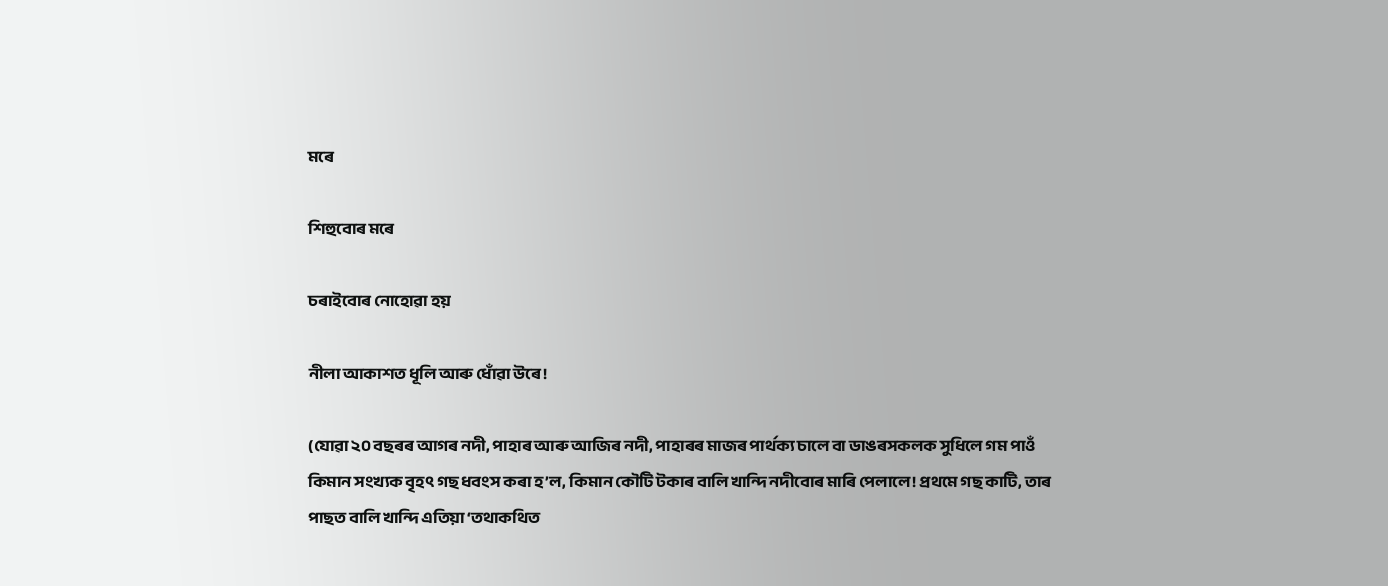মৰে

শিহুবোৰ মৰে

চৰাইবোৰ নোহোৱা হয়

নীলা আকাশত ধূলি আৰু ধোঁৱা উৰে!

(যোৱা ২০ বছৰৰ আগৰ নদী, পাহাৰ আৰু আজিৰ নদী, পাহাৰৰ মাজৰ পাৰ্থক্য চালে বা ডাঙৰসকলক সুধিলে গম পাওঁ কিমান সংখ্যক বৃহৎ গছ ধবংস কৰা হ’ল, কিমান কৌটি টকাৰ বালি খান্দি নদীবোৰ মাৰি পেলালে! প্ৰথমে গছ কাটি, তাৰ পাছত বালি খান্দি এতিয়া ‘তথাকথিত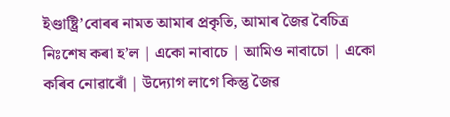ইণ্ডাষ্ট্ৰি’বোৰৰ নামত আমাৰ প্ৰকৃতি, আমাৰ জৈৱ বৈচিত্ৰ নিঃশেষ কৰা হ’ল | একো নাবাচে | আমিও নাবাচো | একো কৰিব নোৱাৰোঁ | উদ্যোগ লাগে কিন্তু জৈৱ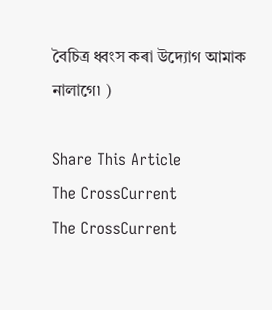বৈচিত্ৰ ধ্বংস কৰা উদ্যোগ আমাক নালাগে৷ )

Share This Article
The CrossCurrent
The CrossCurrent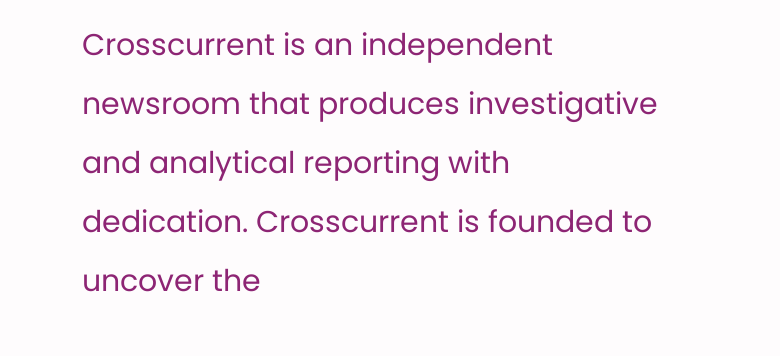Crosscurrent is an independent newsroom that produces investigative and analytical reporting with dedication. Crosscurrent is founded to uncover the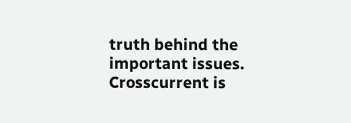truth behind the important issues. Crosscurrent is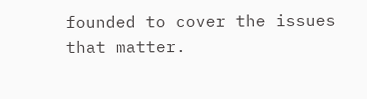founded to cover the issues that matter.